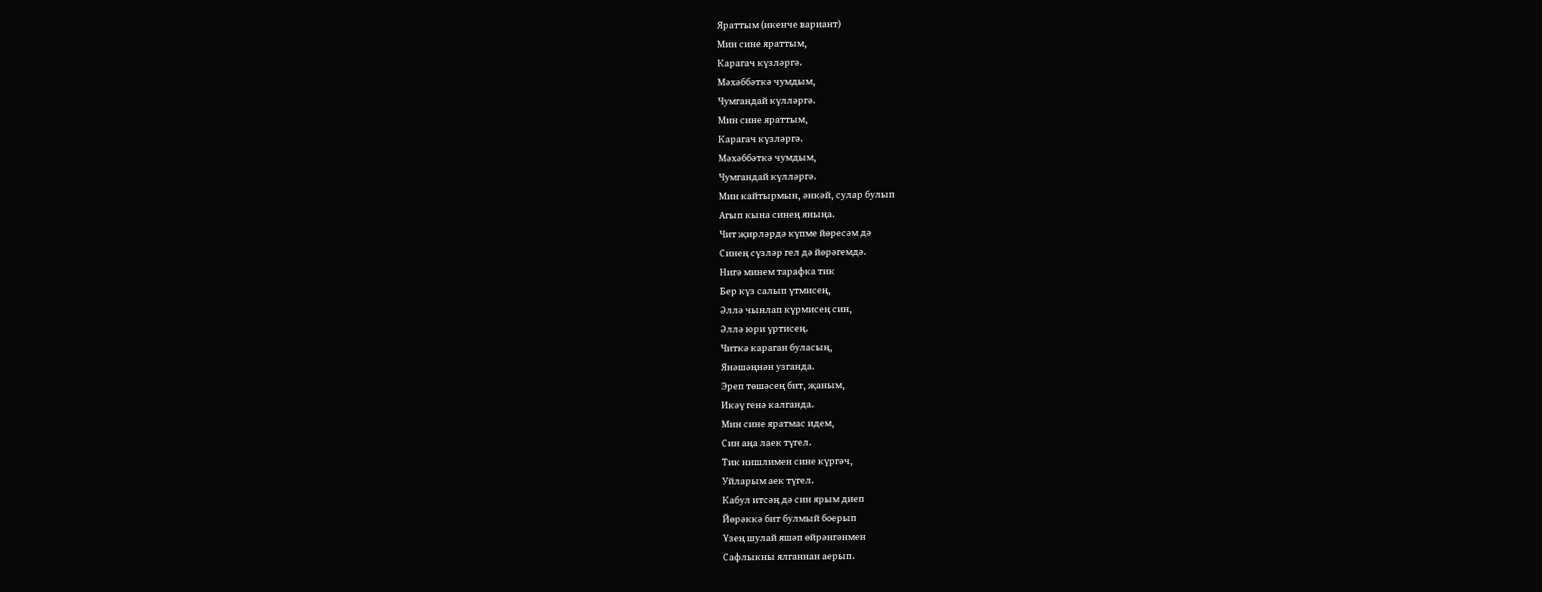Яраттым (икенче вариант)
Мин сине яраттым,
Карагач күзләргә.
Мәхәббәткә чумдым,
Чумгандай күлләргә.
Мин сине яраттым,
Карагач күзләргә.
Мәхәббәткә чумдым,
Чумгандай күлләргә.
Мин кайтырмын, әнкәй, сулар булып
Агып кына синең яныңа.
Чит җирләрдә күпме йөресәм дә
Синең сүзләр гел дә йөрәгемдә.
Нигә минем тарафка тик
Бер күз салып үтмисең,
Әллә чынлап күрмисең син,
Әллә юри үртисең.
Читкә караган буласың,
Янәшәңнән узганда.
Эреп төшәсең бит, җаным,
Икәү генә калганда.
Мин сине яратмас идем,
Син аңа лаек түгел.
Тик нишлимен сине күргәч,
Уйларым аек түгел.
Кабул итсәң дә син ярым диеп
Йөрәккә бит булмый боерып
Үзең шулай яшәп өйрәнгәнмен
Сафлыкны ялганнан аерып.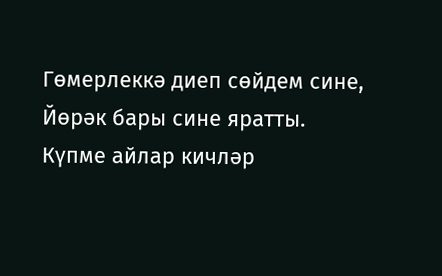Гөмерлеккә диеп сөйдем сине,
Йөрәк бары сине яратты.
Күпме айлар кичләр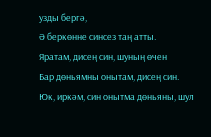узды бергә,
Ә беркөнне синсез таң атты.
Яратам, дисең син, шуның өчен
Бар дөньямны онытам, дисең син.
Юк, иркәм, син онытма дөньяны, шул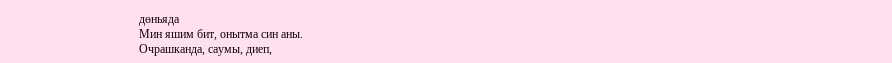дөньяда
Мин яшим бит, онытма син аны.
Очрашканда, саумы, диеп,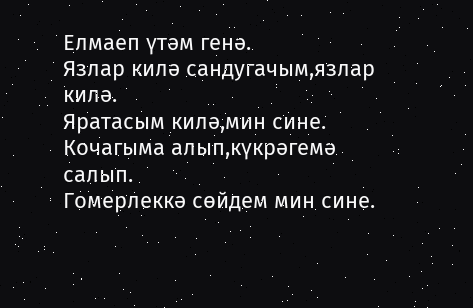Елмаеп үтәм генә.
Язлар килә сандугачым,язлар килә.
Яратасым килә,мин сине.
Кочагыма алып,күкрәгемә салып.
Гомерлеккә сөйдем мин сине.